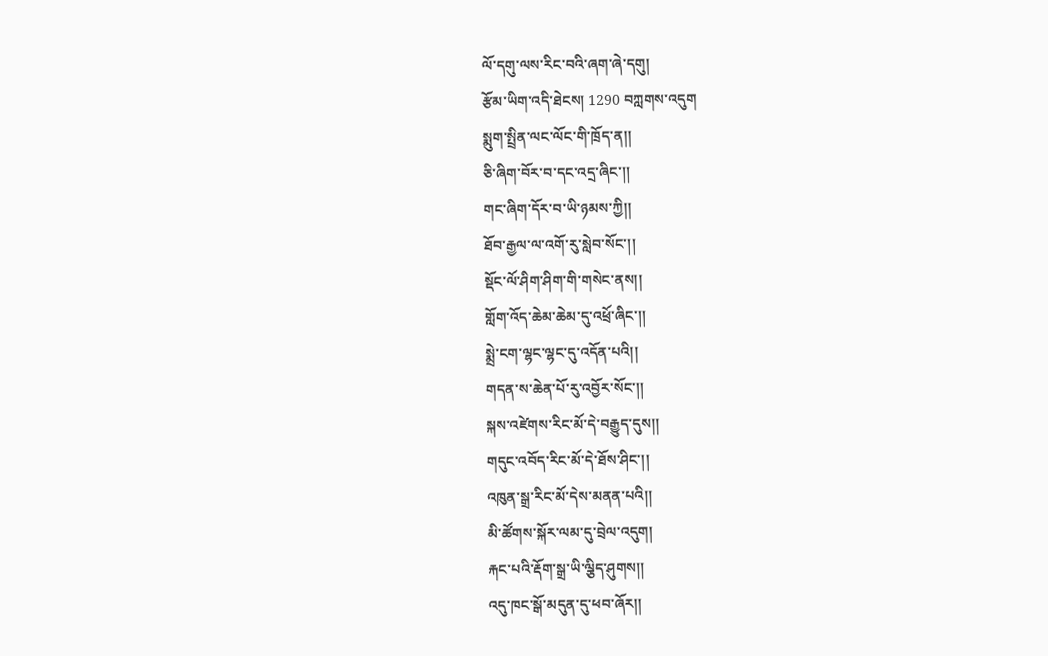ལོ་དགུ་ལས་རིང་བའི་ཞག་ཞེ་དགུ།
རྩོམ་ཡིག་འདི་ཐེངས། 1290 བཀླགས་འདུག
སྨུག་སྤྲིན་ལང་ལོང་གི་ཁྲོད་ན།།
ཅི་ཞིག་བོར་བ་དང་འདྲ་ཞིང་།།
གང་ཞིག་དོར་བ་ཡི་ཉམས་ཀྱི།།
ཐོབ་རྒྱལ་ལ་འགོ་རུ་སླེབ་སོང་།།
སྡོང་ལོ་ཤིག་ཤིག་གི་གསེང་ནས།།
གློག་འོད་ཆེམ་ཆེམ་དུ་འཕྲོ་ཞིང་།།
སྨྲེ་ངག་ལྷང་ལྷང་དུ་འདོན་པའི།།
གདན་ས་ཆེན་པོ་རུ་འབྱོར་སོང་།།
སྐས་འཛེགས་རིང་མོ་དེ་བརྒྱུད་དུས།།
གདུང་འབོད་རིང་མོ་དེ་ཐོས་ཤིང་།།
འཁུན་སྒྲ་རིང་མོ་དེས་མནན་པའི།།
མི་ཚོགས་སྐོར་ལམ་དུ་བྲེལ་འདུག།
རྐང་པའི་རྡོག་སྒྲ་ཡི་ལྕིད་ཤུགས།།
འདུ་ཁང་སྒོ་མདུན་དུ་ཕབ་ཞོར།།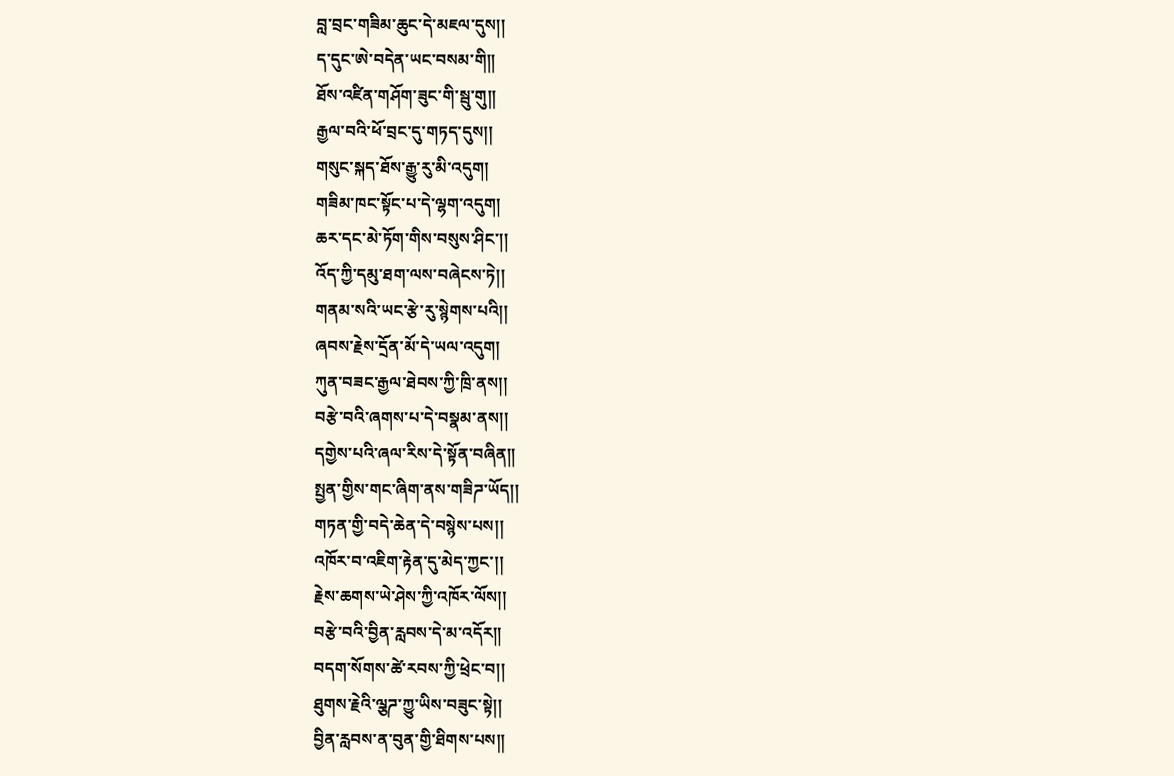བླ་བྲང་གཟིམ་ཆུང་དེ་མཇལ་དུས།།
ད་དུང་ཨེ་བདེན་ཡང་བསམ་གི།།
ཐོས་འཛིན་གཤོག་ཟུང་གི་སྦུ་གུ།།
རྒྱལ་བའི་ཕོ་བྲང་དུ་གཏད་དུས།།
གསུང་སྐད་ཐོས་རྒྱུ་རུ་མི་འདུག།
གཟིམ་ཁང་སྟོང་པ་དེ་ལྷག་འདུག།
ཆར་དང་མེ་ཏོག་གིས་བསུས་ཤིང་།།
འོད་ཀྱི་དམུ་ཐག་ལས་བཞེངས་ཏེ།།
གནམ་སའི་ཡང་རྩེ་རུ་སྙེགས་པའི།།
ཞབས་རྗེས་དྲོན་མོ་དེ་ཡལ་འདུག།
ཀུན་བཟང་རྒྱལ་ཐེབས་ཀྱི་ཁྲི་ནས།།
བརྩེ་བའི་ཞགས་པ་དེ་བསྣམ་ནས།།
དགྱེས་པའི་ཞལ་རིས་དེ་སྟོན་བཞིན།།
སྤྱན་གྱིས་གང་ཞིག་ནས་གཟིཌ་ཡོད།།
གཏན་གྱི་བདེ་ཆེན་དེ་བསྙེས་པས།།
འཁོར་བ་འཇིག་རྟེན་དུ་མེད་ཀྱང་།།
རྗེས་ཆགས་ཡེ་ཤེས་ཀྱི་འཁོར་ལོས།།
བརྩེ་བའི་བྱིན་རླབས་དེ་མ་འདོར།།
བདག་སོགས་ཚེ་རབས་ཀྱི་ཕྲེང་བ།།
ཐུགས་རྗེའི་ལྕཌ་ཀྱུ་ཡིས་བཟུང་སྟེ།།
བྱིན་རླབས་ན་བུན་གྱི་ཐིགས་པས།།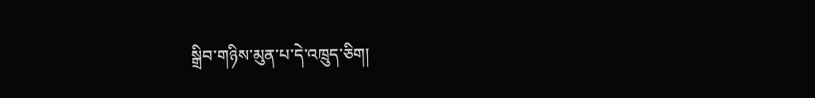སྒྲིབ་གཉིས་མུན་པ་དེ་འཁྲུད་ཅིག།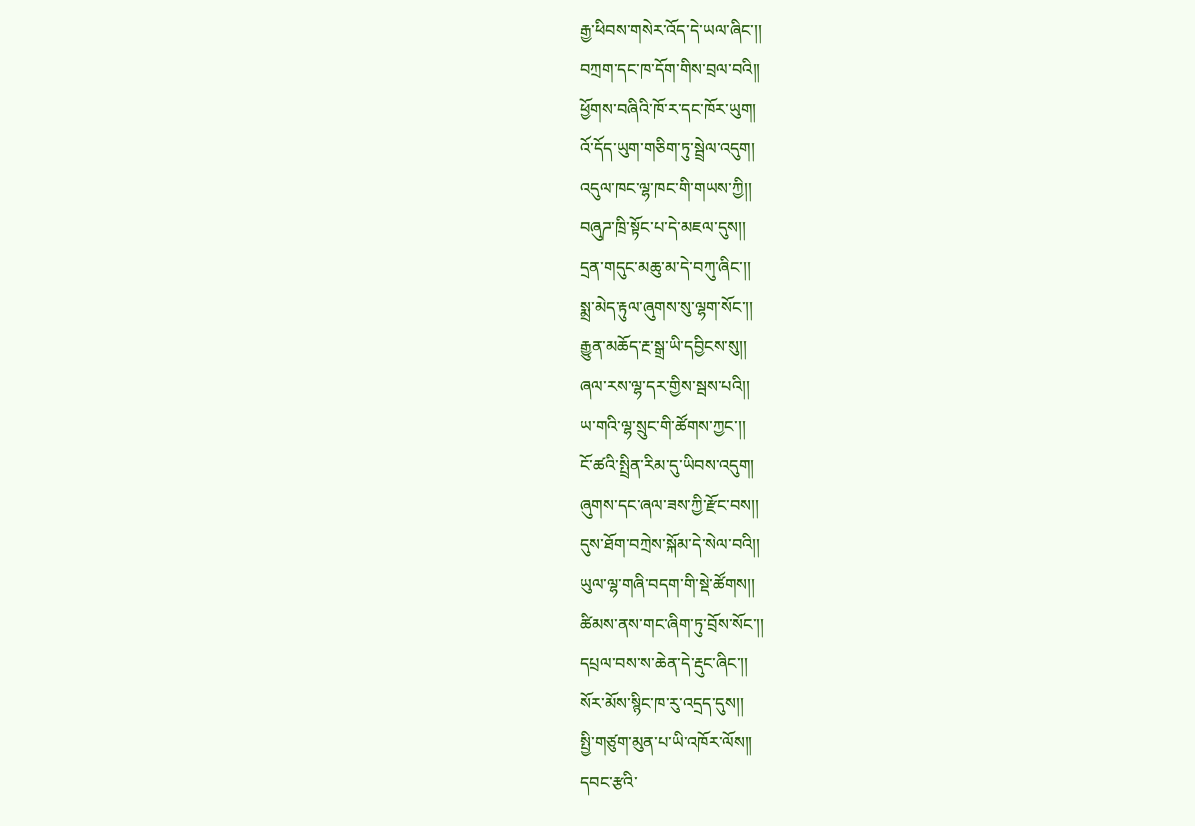རྒྱ་ཕིབས་གསེར་འོད་དེ་ཡལ་ཞིང་།།
བཀྲག་དང་ཁ་དོག་གིས་བྲལ་བའི།།
ཕྱོགས་བཞིའི་ཁོ་ར་དང་ཁོར་ཡུག།
འོ་དོད་ཡུག་གཅིག་ཏུ་སྦྲེལ་འདུག།
འདུལ་ཁང་ལྷ་ཁང་གི་གཡས་ཀྱི།།
བཞུཌ་ཁྲི་སྟོང་པ་དེ་མཇལ་དུས།།
དྲན་གདུང་མཆུ་མ་དེ་བཀུ་ཞིང་།།
སྨྲ་མེད་རྟུལ་ཞུགས་སུ་ལྷག་སོང་།།
རྒྱུན་མཆོད་རྔ་སྒྲ་ཡི་དབྱིངས་སུ།།
ཞལ་རས་ལྷ་དར་གྱིས་སྦས་པའི།།
ཡ་གའི་ལྷ་སྲུང་གི་ཚོགས་ཀྱང་།།
ངོ་ཚའི་སྤྲིན་རིམ་དུ་ཡིབས་འདུག།
ཞུགས་དང་ཞལ་ཟས་ཀྱི་རྫོང་བས།།
དུས་ཐོག་བཀྲེས་སྐོམ་དེ་སེལ་བའི།།
ཡུལ་ལྷ་གཞི་བདག་གི་སྡེ་ཚོགས།།
ཚིམས་ནས་གང་ཞིག་ཏུ་བྲོས་སོང་།།
དཔྲལ་བས་ས་ཆེན་དེ་རྡུང་ཞིང་།།
སོར་མོས་སྙིང་ཁ་རུ་འདྲད་དུས།།
སྤྱི་གཙུག་མུན་པ་ཡི་འཁོར་ལོས།།
དབང་རྩའི་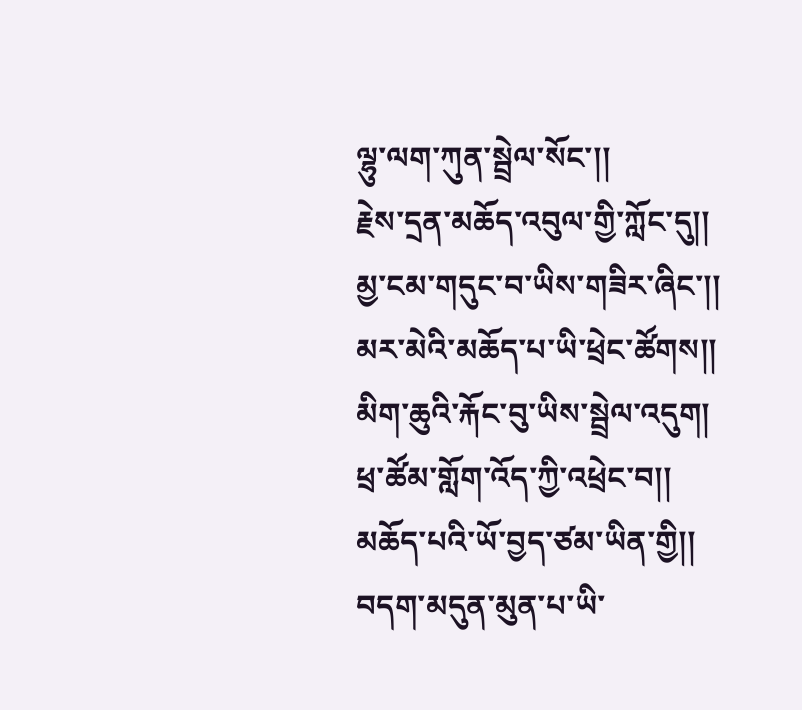ལྷུ་ལག་ཀུན་སྦྲེལ་སོང་།།
རྗེས་དྲན་མཆོད་འབུལ་གྱི་ཀློང་དུ།།
མྱ་ངམ་གདུང་བ་ཡིས་གཟིར་ཞིང་།།
མར་མེའི་མཆོད་པ་ཡི་ཕྲེང་ཚོགས།།
མིག་ཆུའི་རྐོང་བུ་ཡིས་སྦྲེལ་འདུག།
ཕྲ་ཚོམ་གློག་འོད་ཀྱི་འཕྲེང་བ།།
མཆོད་པའི་ཡོ་བྱད་ཙམ་ཡིན་གྱི།།
བདག་མདུན་མུན་པ་ཡི་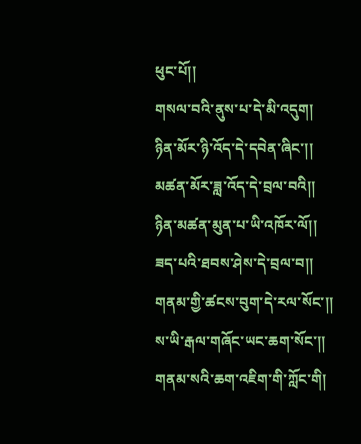ཕུང་པོ།།
གསལ་བའི་ནུས་པ་དེ་མི་འདུག།
ཉིན་མོར་ཉི་འོད་དེ་དབེན་ཞིང་།།
མཚན་མོར་ཟླ་འོད་དེ་བྲལ་བའི།།
ཉིན་མཚན་མུན་པ་ཡི་འཁོར་ལོ།།
ཟད་པའི་ཐབས་ཤེས་དེ་བྲལ་བ།།
གནམ་གྱི་ཚངས་བུག་དེ་རལ་སོང་།།
ས་ཡི་རྒལ་གཞོང་ཡང་ཆག་སོང་།།
གནམ་སའི་ཆག་འཇིག་གི་ཀློང་གི།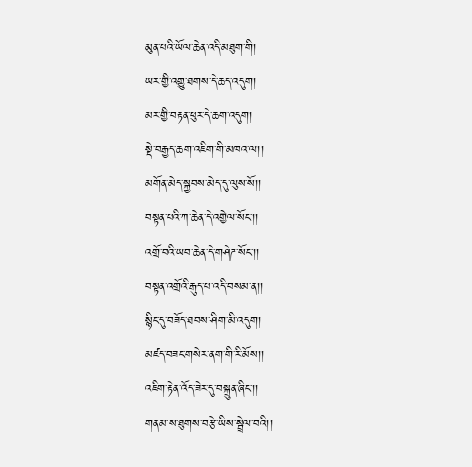མུན་པའི་ཡོལ་ཆེན་འདི་མཐུག་གི།
ཡར་གྱི་འགྱུ་ཐགས་དེ་ཆད་འདུག།
མར་གྱི་བརྟན་ཕུར་དེ་ཆག་འདུག།
སྡེ་བརྒྱད་ཆག་འཇིག་གི་མཁའ་ལ།།
མགོན་མེད་སྐྱབས་མེད་དུ་ལུས་སོ།།
བསྟན་པའི་ཀ་ཆེན་དེ་འགྱེལ་སོང་།།
འགྲོ་བའི་ཡབ་ཆེན་དེ་གཤེཌ་སོང་།།
བསྟན་འགྲོའི་རྒུད་པ་འདི་བསམ་ན།།
སྙིང་དུ་བཟོད་ཐབས་ཤིག་མི་འདུག།
མཛད་བཟང་གསེར་ནག་གི་རི་མོས།།
འཇིག་རྟེན་འོད་ཟེར་དུ་བསྐྲུན་ཞིང་།།
གནམ་ས་ཐུགས་བརྩེ་ཡིས་སྦྲེལ་བའི།།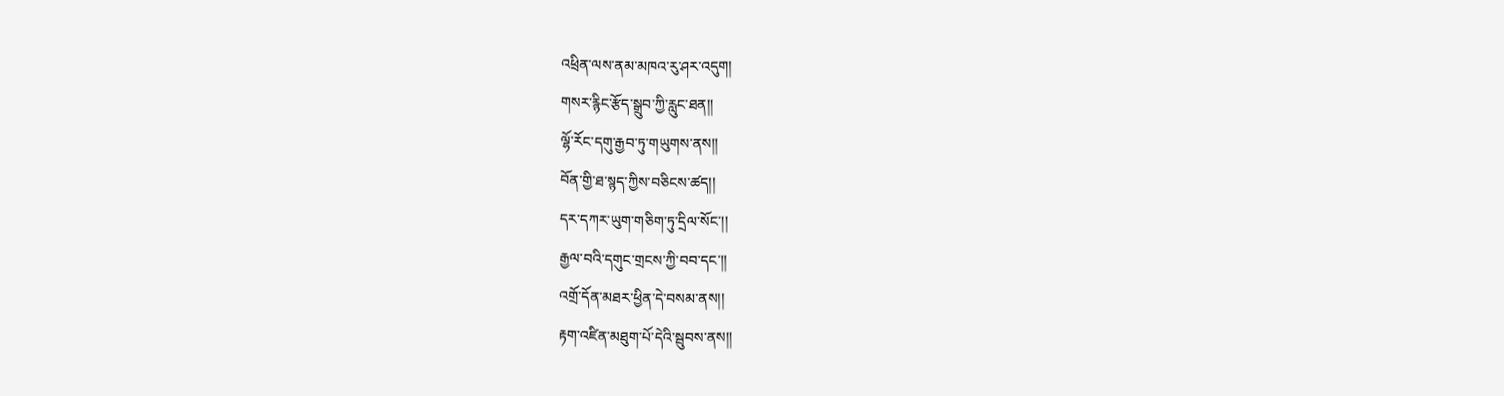འཕྲིན་ལས་ནམ་མཁའ་རུ་ཤར་འདུག།
གསར་རྙིང་རྩོད་སྒྲུབ་ཀྱི་རླུང་ཐན།།
ལྷོ་རོང་དགུ་རྒྱབ་ཏུ་གཡུགས་ནས།།
བོན་གྱི་ཐ་སྙད་ཀྱིས་བཅིངས་ཚད།།
དར་དཀར་ཡུག་གཅིག་ཏུ་དྲིལ་སོང་།།
རྒྱལ་བའི་དགུང་གྲངས་ཀྱི་བབ་དང་།།
འགྲོ་དོན་མཐར་ཕྱིན་དེ་བསམ་ནས།།
རྟག་འཛིན་མཐུག་པོ་དེའི་སྦུབས་ནས།།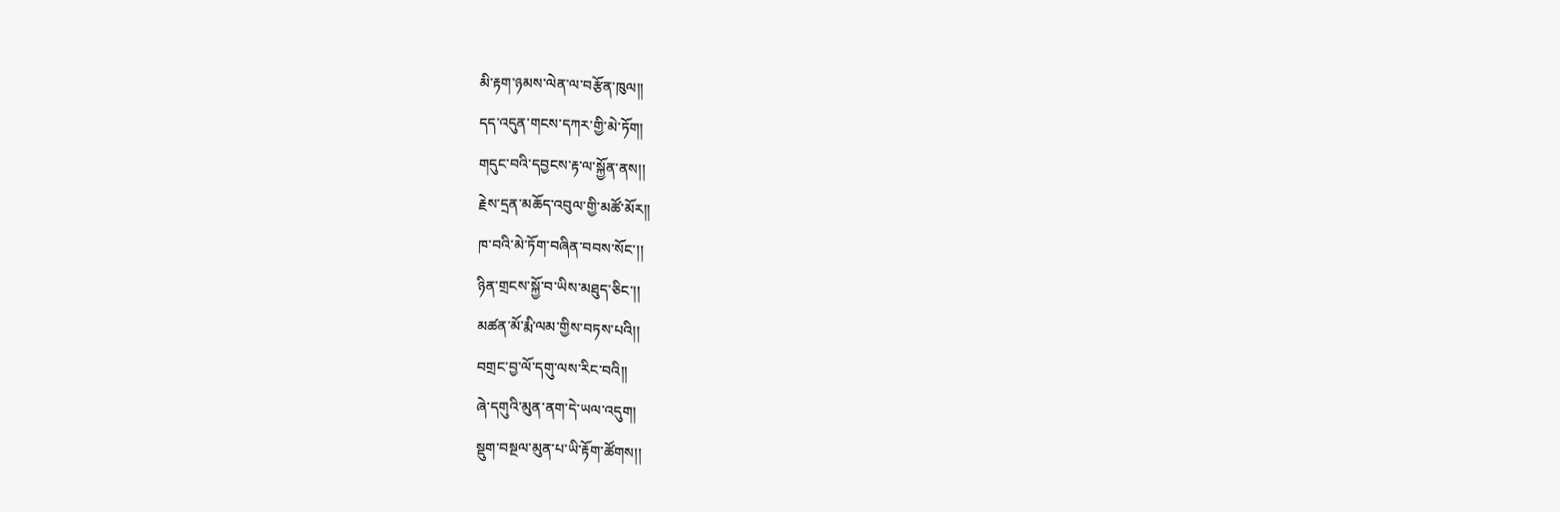མི་རྟག་ཉམས་ལེན་ལ་བརྩོན་ཁུལ།།
དད་འདུན་གངས་དཀར་གྱི་མེ་ཏོག།
གདུང་བའི་དབྱངས་རྟ་ལ་སྐྱོན་ནས།།
རྗེས་དྲན་མཆོད་འབུལ་གྱི་མཚོ་མོར།།
ཁ་བའི་མེ་ཏོག་བཞིན་བབས་སོང་།།
ཉིན་གྲངས་སྐྱོ་བ་ཡིས་མཐུད་ཅིང་།།
མཚན་མོ་རྨི་ལམ་གྱིས་བཏས་པའི།།
བགྲང་བྱ་ལོ་དགུ་ལས་རིང་བའི།།
ཞེ་དགུའི་མུན་ནག་དེ་ཡལ་འདུག།
སྡུག་བསྔལ་མུན་པ་ཡི་རྟོག་ཚོགས།།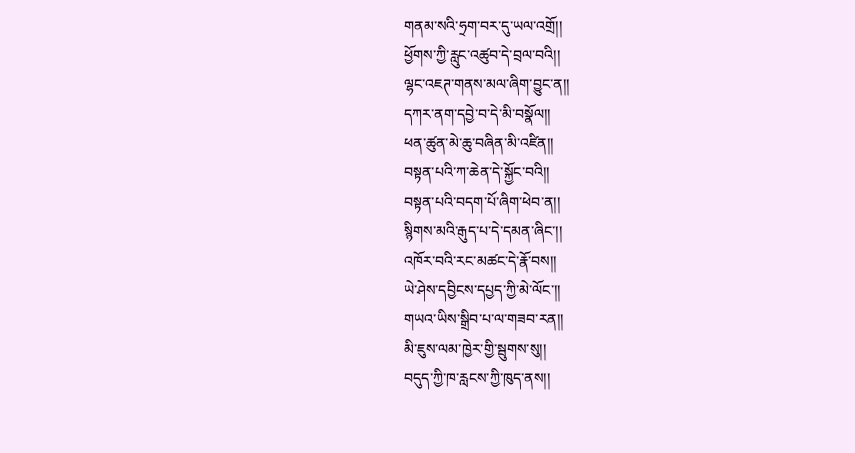གནམ་སའི་ཧྲག་བར་དུ་ཡལ་འགྲོ།།
ཕྱོགས་ཀྱི་རླུང་འཚུབ་དེ་བྲལ་བའི།།
ལྷང་འཇཊ་གནས་མལ་ཞིག་བྱུང་ན།།
དཀར་ནག་དབྱེ་བ་དེ་མི་བསྣོལ།།
ཕན་ཚུན་མེ་ཆུ་བཞིན་མི་འཛིན།།
བསྟན་པའི་ཀ་ཆེན་དེ་སྐྱོང་བའི།།
བསྟན་པའི་བདག་པོ་ཞིག་ཕེབ་ན།།
སྙིགས་མའི་རྒུད་པ་དེ་དམན་ཞིང་།།
འཁོར་བའི་རང་མཚང་དེ་རྣོ་བས།།
ཡེ་ཤེས་དབྱིངས་དཔྱད་ཀྱི་མེ་ལོང་།།
གཡའ་ཡིས་སྒྲིབ་པ་ལ་གཟབ་རན།།
མི་ཇུས་ལམ་ཁྱེར་གྱི་སྦུགས་སུ།།
བདུད་ཀྱི་ཁ་རླངས་ཀྱི་ཁུད་ནས།།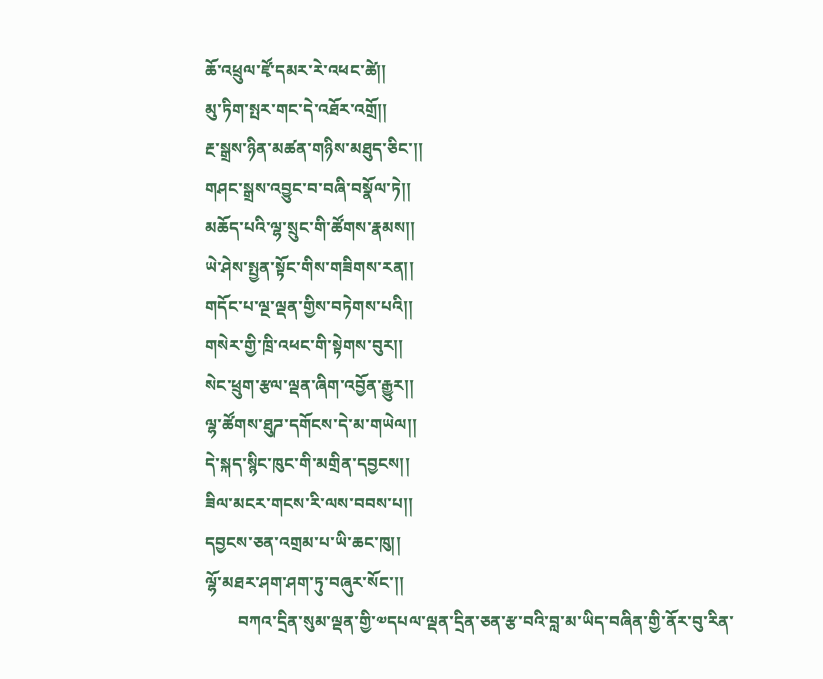ཆོ་འཕྲུལ་ཛྭོ་དམར་རེ་འཕང་ཚེ།།
མུ་ཏིག་སྤར་གང་དེ་འཐོར་འགྲོ།།
རྔ་སྒྲས་ཉིན་མཚན་གཉིས་མཐུད་ཅིང་།།
གཤང་སྒྲས་འབྱུང་བ་བཞི་བསྣོལ་ཏེ།།
མཆོད་པའི་ལྷ་སྲུང་གི་ཚོགས་རྣམས།།
ཡེ་ཤེས་སྤྱན་སྟོང་གིས་གཟིགས་རན།།
གདོང་པ་ལྔ་ལྡན་གྱིས་བཏེགས་པའི།།
གསེར་གྱི་ཁྲི་འཕང་གི་སྟེགས་བུར།།
སེང་ཕྲུག་རྩལ་ལྡན་ཞིག་འབྱོན་རྒྱུར།།
ལྷ་ཚོགས་ཐུཌ་དགོངས་དེ་མ་གཡེལ།།
དེ་སྐད་སྙིང་ཁུང་གི་མགྲིན་དབྱངས།།
ཟིལ་མངར་གངས་རི་ལས་བབས་པ།།
དབྱངས་ཅན་འགྲམ་པ་ཡི་ཆང་ཁུ།།
ལྷོ་མཐར་ཤག་ཤག་ཏུ་བཞུར་སོང་།།
        བཀའ་དྲིན་སུམ་ལྡན་གྱི་༧དཔལ་ལྡན་དྲིན་ཅན་རྩ་བའི་བླ་མ་ཡིད་བཞིན་གྱི་ནོར་བུ་རིན་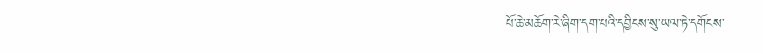པོ་ཆེ་མཆོག་རེ་ཞིག་དག་པའི་དབྱིངས་སུ་ཡལ་ཏེ་དགོངས་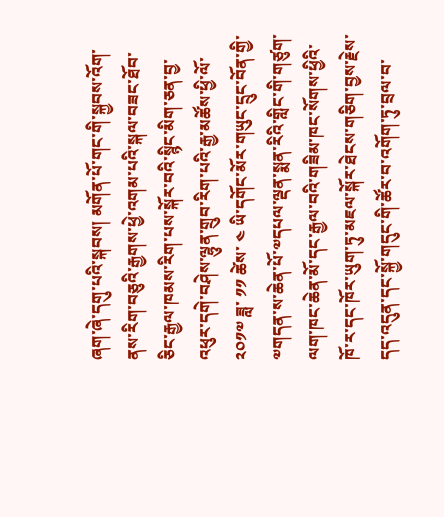ཞག་ཞེ་དགུ་པའི་སྐབས། མགོན་པོ་གང་གི་སྐྱབས་འོག་ནས་རིག་བཅུའི་རྒྱགས་ཕྱེ་འགམ་པའི་སྐལ་བཟང་ཐོབ་ཅིང་རྒྱལ་ཁམས་རིག་པས་སྐོར་བའི་སྙིང་མིག་ཅན་བྱ་འཕུར་དགེ་བཤེས་ལྷུན་གྲུབ་རིག་པའི་རྒྱ་མཚོས་ཕྱི་ལོ་ ༢༠༡༧ ཟླ་ ༡༡ ཚེས་ ༤ ཡི་དགོང་མོར་གཡུང་དྲུང་བོན་གྱི་༧གདན་ས་ཆེན་པོ་༧དཔལ་ལྡན་སྨན་རིའི་གླིང་གི་གཙུག་ལག་ཁང་ཆེན་མོ་དང་རྒྱལ་བའི་གཟིམ་ཁང་སོགས་ཕྱིའི་ཁོ་ར་དང་ཁོར་ཡུག་ཏུ་མཇལ་སྐོར་ཐེངས་གཅིག་བྱས་རྗེས་དད་འདུན་དང་སྐྱོ་གདུང་གི་ཚོར་བ་འགོག་ཏུ་བྲལ་བ་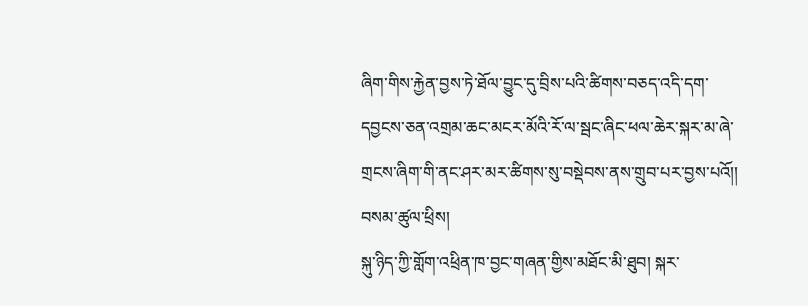ཞིག་གིས་རྐྱེན་བྱས་ཏེ་ཐོལ་བྱུང་དུ་བྲིས་པའི་ཚིགས་བཅད་འདི་དག་དབྱངས་ཅན་འགྲམ་ཆང་མངར་མོའི་རོ་ལ་སྦང་ཞིང་ཕལ་ཆེར་སྐར་མ་ཞེ་གྲངས་ཞིག་གི་ནང་ཤར་མར་ཚིགས་སུ་བསྡེབས་ནས་གྲུབ་པར་བྱས་པའོ།།
བསམ་ཚུལ་ཕྲིས།
སྐུ་ཉིད་ཀྱི་གློག་འཕྲིན་ཁ་བྱང་གཞན་གྱིས་མཐོང་མི་ཐུབ། སྐར་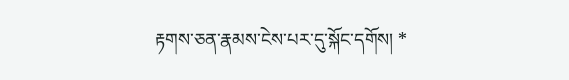རྟགས་ཅན་རྣམས་ངེས་པར་དུ་སྐོང་དགོས། *